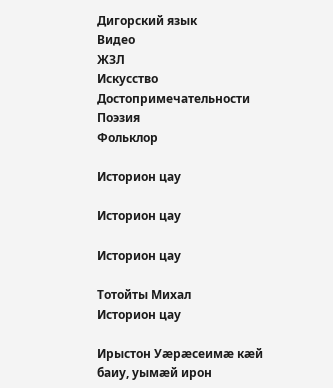Дигорский язык
Видео
ЖЗЛ
Искусство
Достопримечательности
Поэзия
Фольклор

Историон цау

Историон цау

Историон цау

Тотойты Михал
Историон цау

Ирыстон Уӕрӕсеимӕ кӕй баиу, уымӕй ирон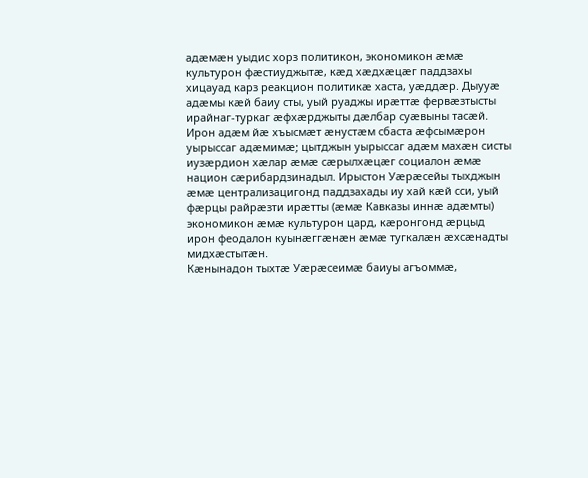адӕмӕн уыдис хорз политикон, экономикон ӕмӕ культурон фӕстиуджытӕ, кӕд хӕдхӕцӕг паддзахы хицауад карз реакцион политикӕ хаста, уӕддӕр. Дыууæ адӕмы кӕй баиу сты, уый руаджы ирӕттӕ фервӕзтысты ирайнаг-туркаг ӕфхӕрджыты дӕлбар суӕвыны тасӕй.
Ирон адӕм йӕ хъысмӕт ӕнустӕм сбаста ӕфсымӕрон уырыссаг адӕмимӕ; цытджын уырыссаг адӕм махӕн систы иузӕрдион хӕлар ӕмӕ сӕрылхӕцӕг социалон ӕмӕ национ сӕрибардзинадыл. Ирыстон Уӕрӕсейы тыхджын ӕмӕ централизацигонд паддзахады иу хай кæй сси, уый фӕрцы райрӕзти ирӕтты (ӕмӕ Кавказы иннӕ адӕмты) экономикон ӕмӕ культурон цард, кӕронгонд ӕрцыд ирон феодалон куынӕггӕнӕн ӕмӕ тугкалӕн ӕхсӕнадты мидхӕстытӕн.
Кӕнынадон тыхтӕ Уӕрӕсеимӕ баиуы агъоммӕ,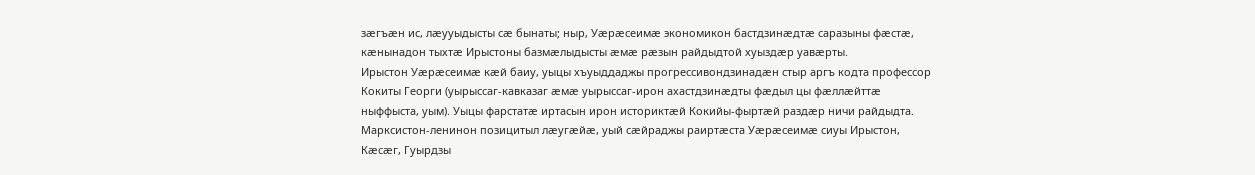зӕгъӕн ис, лӕууыдысты сӕ бынаты; ныр, Уӕрӕсеимӕ экономикон бастдзинӕдтӕ саразыны фӕстӕ, кӕнынадон тыхтӕ Ирыстоны базмӕлыдысты ӕмӕ рӕзын райдыдтой хуыздӕр уавӕрты.
Ирыстон Уӕрӕсеимӕ кӕй баиу, уыцы хъуыддаджы прогрессивондзинадӕн стыр аргъ кодта профессор Кокиты Георги (уырыссаг-кавказаг ӕмӕ уырыссаг-ирон ахастдзинӕдты фӕдыл цы фӕллӕйттӕ ныффыста, уым). Уыцы фарстатӕ иртасын ирон историктӕй Кокийы-фыртӕй раздӕр ничи райдыдта. Марксистон-ленинон позицитыл лӕугӕйӕ, уый сӕйраджы раиртӕста Уӕрӕсеимӕ сиуы Ирыстон, Кӕсӕг, Гуырдзы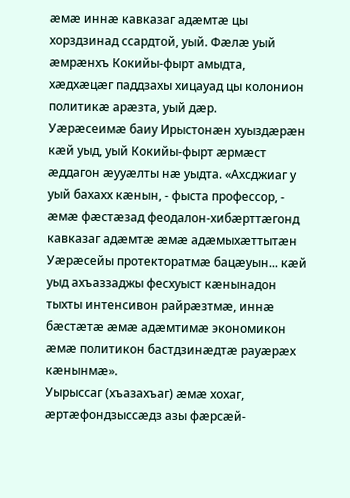ӕмӕ иннӕ кавказаг адӕмтӕ цы хорздзинад ссардтой, уый. Фӕлӕ уый ӕмрӕнхъ Кокийы-фырт амыдта, хӕдхӕцӕг паддзахы хицауад цы колонион политикӕ арӕзта, уый дӕр.
Уӕрӕсеимӕ баиу Ирыстонӕн хуыздӕрӕн кӕй уыд, уый Кокийы-фырт ӕрмӕст ӕддагон æууӕлты нӕ уыдта. «Ахсджиаг у уый бахахх кӕнын, - фыста профессор, - ӕмӕ фӕстӕзад феодалон-хибӕрттӕгонд кавказаг адӕмтӕ ӕмӕ адӕмыхӕттытӕн Уӕрӕсейы протекторатмӕ бацӕуын... кӕй уыд ахъаззаджы фесхуыст кӕнынадон тыхты интенсивон райрӕзтмӕ, иннӕ бӕстӕтӕ ӕмӕ адӕмтимӕ экономикон ӕмӕ политикон бастдзинӕдтӕ рауӕрӕх кӕнынмӕ».
Уырыссаг (хъазахъаг) ӕмӕ хохаг, ӕртӕфондзыссӕдз азы фӕрсӕй-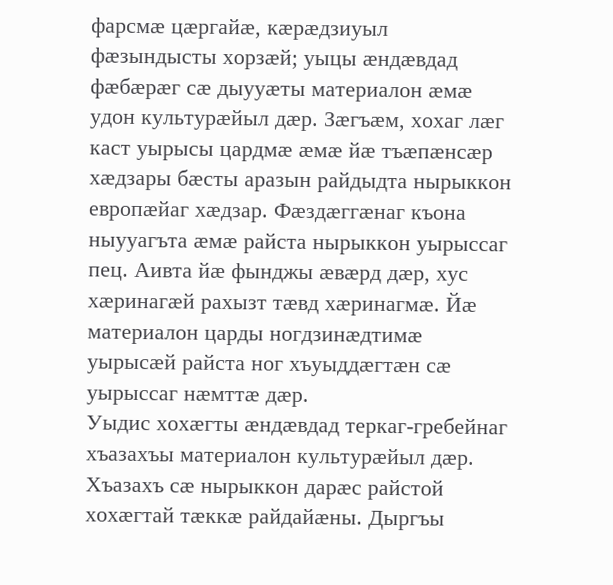фарсмӕ цӕргайӕ, кӕрӕдзиуыл фӕзындысты хорзӕй; уыцы ӕндӕвдад фӕбӕрӕг сӕ дыууӕты материалон ӕмӕ удон культурӕйыл дӕр. Зӕгъӕм, хохаг лӕг каст уырысы цардмӕ ӕмӕ йæ тъӕпӕнсӕр хӕдзары бӕсты аразын райдыдта нырыккон европӕйаг хӕдзар. Фӕздӕггӕнаг къона ныууагъта ӕмӕ райста нырыккон уырыссаг пец. Аивта йӕ фынджы ӕвӕрд дӕр, хус хӕринагӕй рахызт тӕвд хӕринагмӕ. Йӕ материалон царды ногдзинӕдтимӕ уырысӕй райста ног хъуыддӕгтӕн сӕ уырыссаг нӕмттӕ дӕр.
Уыдис хохӕгты ӕндӕвдад теркаг-гребейнаг хъазахъы материалон культурӕйыл дæр. Хъазахъ сӕ нырыккон дарӕс райстой хохӕгтай тӕккӕ райдайӕны. Дыргъы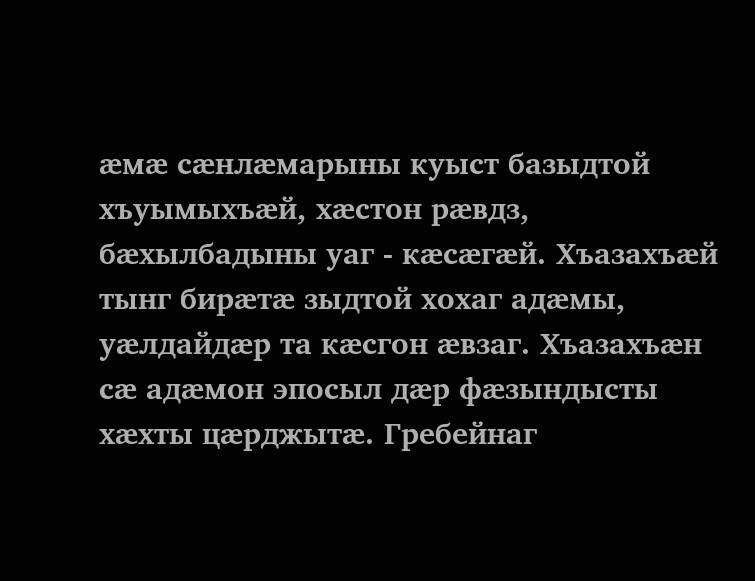ӕмӕ сӕнлӕмарыны куыст базыдтой хъуымыхъӕй, хӕстон рӕвдз, бӕхылбадыны уаг - кӕсӕгӕй. Хъазахъӕй тынг бирӕтӕ зыдтой хохаг адӕмы, уӕлдайдӕр та кӕсгон ӕвзаг. Хъазахъӕн сӕ адӕмон эпосыл дæр фӕзындысты хӕхты цӕрджытӕ. Гребейнаг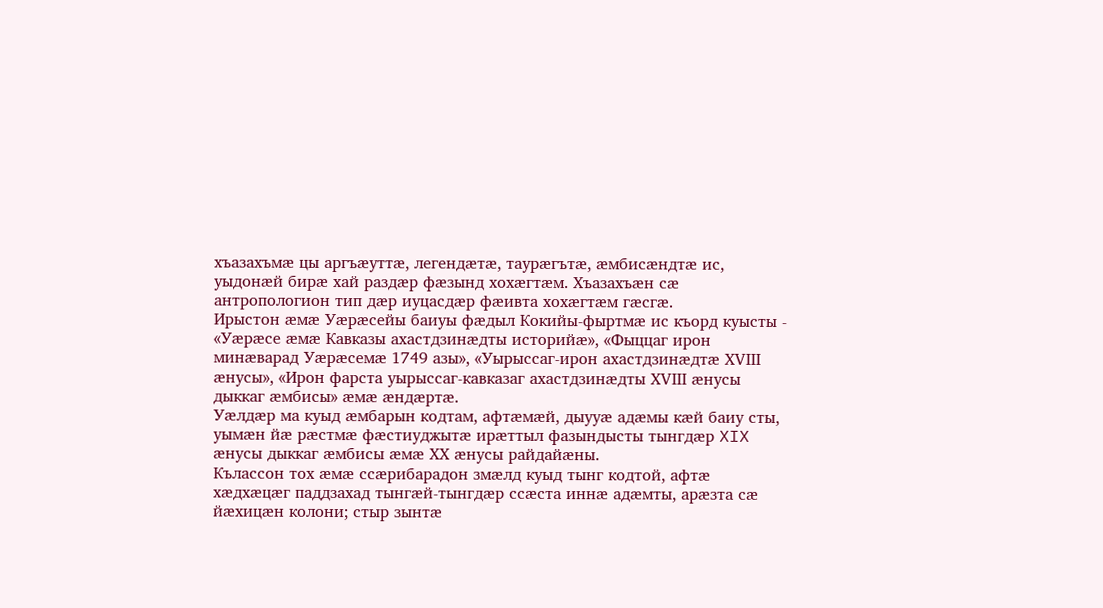хъазахъмӕ цы аргъӕуттӕ, легендӕтӕ, таурӕгътӕ, ӕмбисӕндтӕ ис, уыдонæй бирӕ хай раздӕр фӕзынд хохӕгтӕм. Хъазахъӕн сӕ антропологион тип дӕр иуцасдæр фӕивта хохӕгтӕм гӕсгӕ.
Ирыстон ӕмӕ Уӕрӕсейы баиуы фӕдыл Кокийы-фыртмӕ ис къорд куысты - «Уӕрӕсе ӕмæ Кавказы ахастдзинӕдты историйæ», «Фыццаг ирон минӕварад Уӕрӕсемӕ 1749 азы», «Уырыссаг-ирон ахастдзинӕдтӕ ХVІІІ ӕнусы», «Ирон фарста уырыссаг-кавказаг ахастдзинӕдты ХVІІІ ӕнусы дыккаг ӕмбисы» ӕмӕ ӕндӕртӕ.
Уӕлдӕр ма куыд ӕмбарын кодтам, афтæмӕй, дыууæ адӕмы кӕй баиу сты, уымӕн йӕ рӕстмӕ фӕстиуджытӕ ирӕттыл фазындысты тынгдӕр XIX ӕнусы дыккаг ӕмбисы ӕмӕ ХХ ӕнусы райдайӕны.
Кълассон тох ӕмӕ ссӕрибарадон змӕлд куыд тынг кодтой, афтӕ хӕдхӕцӕг паддзахад тынгӕй-тынгдӕр ссӕста иннӕ адӕмты, арӕзта сӕ йӕхицӕн колони; стыр зынтӕ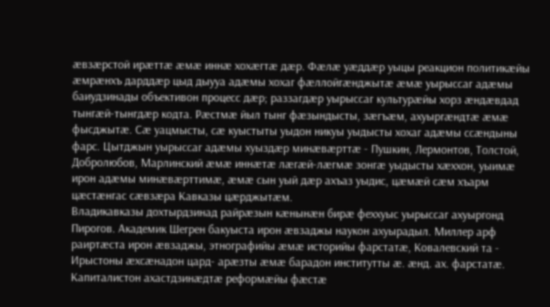ӕвзӕрстой ирӕттӕ ӕмӕ иннӕ хохӕгтӕ дӕр. Фӕлӕ уӕддӕр уыцы реакцион политикӕйы ӕмрӕнхъ дарддӕр цыд дыууа адӕмы хохаг фӕллойгӕнджытӕ ӕмӕ уырыссаг адӕмы баиудзинады объективон процесс дӕр; раззагдӕр уырыссаг культурæйы хорз ӕндӕвдад тынгӕй-тынгдӕр кодта. Рӕстмӕ йыл тынг фӕзындысты, зӕгъӕм, ахуыргӕндтӕ ӕмӕ фысджытӕ. Сӕ уацмысты, сӕ куыстыты уыдон никуы уыдысты хохаг адӕмы ссӕндыны фарс. Цытджын уырыссаг адӕмы хуыздӕр минӕвӕрттæ - Пушкин, Лермонтов, Толстой, Добролюбов, Марлинский ӕмӕ иннӕтӕ лӕгӕй-лæгмӕ зонгӕ уыдысты хӕххон, уыимӕ ирон адӕмы минӕвӕрттимӕ, ӕмӕ сын уый дӕр ахъаз уыдис, цӕмӕй сӕм хъарм цӕстӕнгас сӕвзӕра Кавказы цӕрджытӕм.
Владикавказы дохтырдзинад райрӕзын кӕнынӕн бирӕ феххуыс уырыссаг ахуыргонд Пирогов. Академик Шегрен бакуыста ирон ӕвзаджы наукон ахуырадыл. Миллер арф раиртӕста ирон ӕвзаджы, этнографийы ӕмӕ историйы фарстатӕ, Ковалевский та - Ирыстоны ӕхсӕнадон цард- арӕзты ӕмӕ барадон институтты ӕ. ӕнд. ах. фарстатӕ.
Капиталистон ахастдзинӕдтӕ реформӕйы фӕстӕ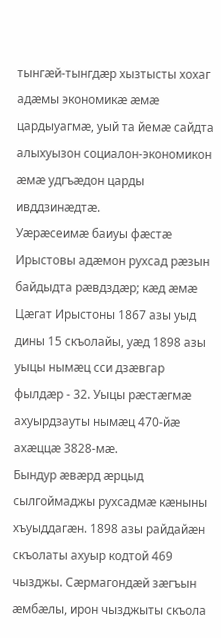тынгӕй-тынгдӕр хызтысты хохаг адӕмы экономикӕ ӕмӕ цардыуагмӕ, уый та йемӕ сайдта алыхуызон социалон-экономикон ӕмӕ удгъӕдон царды ивддзинӕдтӕ.
Уӕрӕсеимӕ баиуы фӕстӕ Ирыстовы адӕмон рухсад рӕзын байдыдта рӕвдздæр; кӕд ӕмӕ Цӕгат Ирыстоны 1867 азы уыд дины 15 скъолайы, уӕд 1898 азы уыцы нымӕц сси дзӕвгар фылдӕр - 32. Уыцы рæстӕгмӕ ахуырдзауты нымӕц 470-йӕ ахӕццæ 3828-мӕ.
Бындур ӕвӕрд ӕрцыд сылгоймаджы рухсадмӕ кӕныны хъуыддагӕн. 1898 азы райдайӕн скъолаты ахуыр кодтой 469 чызджы. Сӕрмагондӕй зӕгъын ӕмбӕлы, ирон чызджыты скъола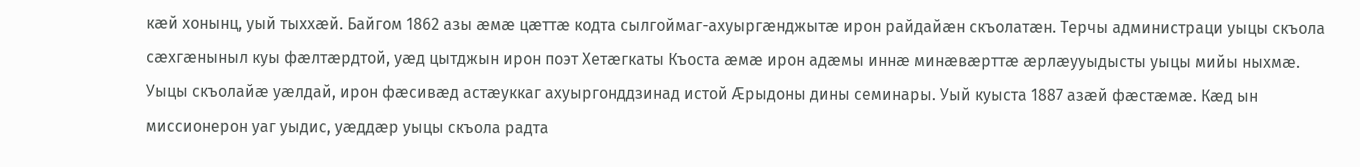кӕй хонынц, уый тыххӕй. Байгом 1862 азы ӕмӕ цӕттӕ кодта сылгоймаг-ахуыргӕнджытӕ ирон райдайӕн скъолатӕн. Терчы администраци уыцы скъола сӕхгӕныныл куы фӕлтӕрдтой, уӕд цытджын ирон поэт Хетӕгкаты Къоста ӕмӕ ирон адӕмы иннӕ минӕвӕрттӕ ӕрлæууыдысты уыцы мийы ныхмӕ.
Уыцы скъолайӕ уӕлдай, ирон фӕсивӕд астӕуккаг ахуыргонддзинад истой Ӕрыдоны дины семинары. Уый куыста 1887 азӕй фӕстӕмӕ. Кӕд ын миссионерон уаг уыдис, уӕддӕр уыцы скъола радта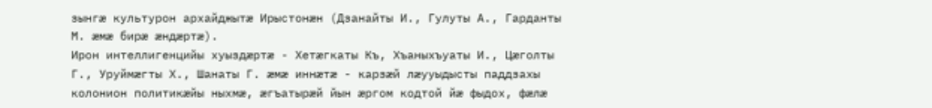зынгӕ культурон архайджытӕ Ирыстонӕн (Дзанайты И., Гулуты А., Гарданты М. ӕмӕ бирӕ ӕндӕртӕ).
Ирон интеллигенцийы хуыздӕртӕ - Хетӕгкаты Къ, Хъаныхъуаты И., Цӕголты Г., Уруймӕгты Х., Шанаты Г. ӕмӕ иннӕтӕ - карзӕй лæууыдысты паддзахы колонион политикӕйы ныхмӕ, ӕгъатырӕй йын ӕргом кодтой йæ фыдох, фӕлӕ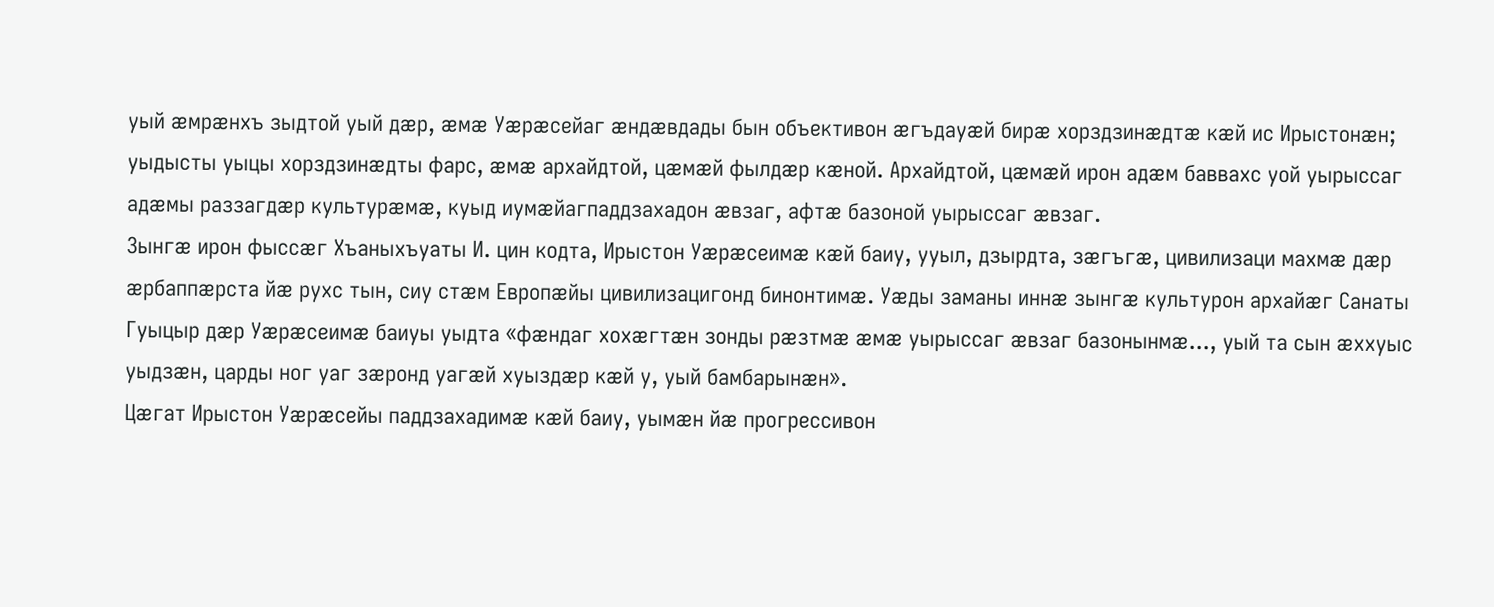уый ӕмрӕнхъ зыдтой уый дӕр, ӕмӕ Уӕрӕсейаг ӕндӕвдады бын объективон ӕгъдауӕй бирæ хорздзинӕдтӕ кӕй ис Ирыстонӕн; уыдысты уыцы хорздзинӕдты фарс, ӕмӕ архайдтой, цӕмӕй фылдӕр кӕной. Архайдтой, цæмӕй ирон адӕм баввахс уой уырыссаг адӕмы раззагдӕр культурӕмӕ, куыд иумӕйагпаддзахадон ӕвзаг, афтӕ базоной уырыссаг ӕвзаг.
Зынгӕ ирон фыссӕг Хъаныхъуаты И. цин кодта, Ирыстон Уӕрӕсеимӕ кӕй баиу, ууыл, дзырдта, зӕгъгæ, цивилизаци махмӕ дӕр ӕрбаппӕрста йӕ рухс тын, сиу стӕм Европӕйы цивилизацигонд бинонтимӕ. Уӕды заманы иннӕ зынгӕ культурон архайӕг Санаты Гуыцыр дӕр Уӕрӕсеимӕ баиуы уыдта «фӕндаг хохӕгтӕн зонды рӕзтмӕ ӕмӕ уырыссаг ӕвзаг базонынмӕ..., уый та сын ӕххуыс уыдзӕн, царды ног уаг зӕронд уагӕй хуыздӕр кӕй у, уый бамбарынӕн».
Цӕгат Ирыстон Уӕрӕсейы паддзахадимӕ кӕй баиу, уымӕн йӕ прогрессивон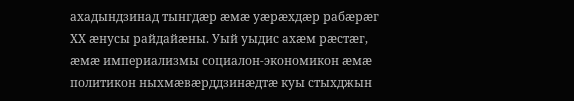ахадындзинад тынгдӕр ӕмӕ уӕрӕхдӕр рабӕрӕг ХХ ӕнусы райдайӕны. Уый уыдис ахӕм рӕстӕг, ӕмӕ империализмы социалон-экономикон ӕмӕ политикон ныхмӕвӕрддзинӕдтӕ куы стыхджын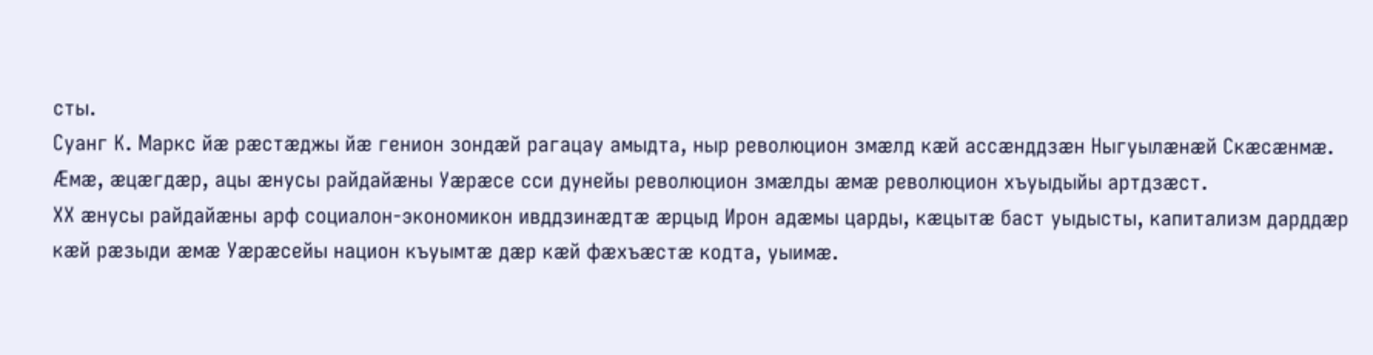сты.
Суанг К. Маркс йӕ рӕстӕджы йӕ генион зондӕй рагацау амыдта, ныр революцион змӕлд кӕй ассӕнддзӕн Ныгуылӕнӕй Скӕсӕнмӕ. Ӕмӕ, ӕцӕгдӕр, ацы ӕнусы райдайӕны Уӕрӕсе сси дунейы революцион змӕлды ӕмӕ революцион хъуыдыйы артдзӕст.
ХХ ӕнусы райдайӕны арф социалон-экономикон ивддзинӕдтӕ ӕрцыд Ирон адӕмы царды, кӕцытӕ баст уыдысты, капитализм дарддӕр кӕй рӕзыди ӕмӕ Уӕрæсейы национ къуымтӕ дӕр кӕй фӕхъӕстӕ кодта, уыимӕ.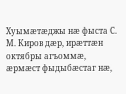Хуымӕтӕджы нӕ фыста С. М. Киров дæр, ирӕттӕн октябры агъоммӕ, ӕрмӕст фыдыбӕстаг нӕ,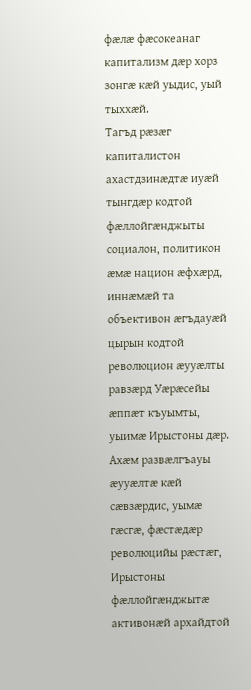фӕлӕ фӕсокеанаг капитализм дӕр хорз зонгӕ кӕй уыдис, уый тыххæй.
Тагъд рӕзӕг капиталистон ахастдзинӕдтæ иуӕй тынгдӕр кодтой фӕллойгӕнджыты социалон, политикон ӕмӕ национ ӕфхӕрд, иннӕмӕй та объективон ӕгъдауӕй цырын кодтой революцион ӕууӕлты равзӕрд Уӕрӕсейы ӕппӕт къуымты, уыимӕ Ирыстоны дæр. Ахӕм развӕлгъауы ӕууӕлтӕ кӕй сӕвзӕрдис, уымæ гӕсгӕ, фӕстӕдӕр революцийы рӕстӕг, Ирыстоны фӕллойгӕнджытӕ активонӕй архайдтой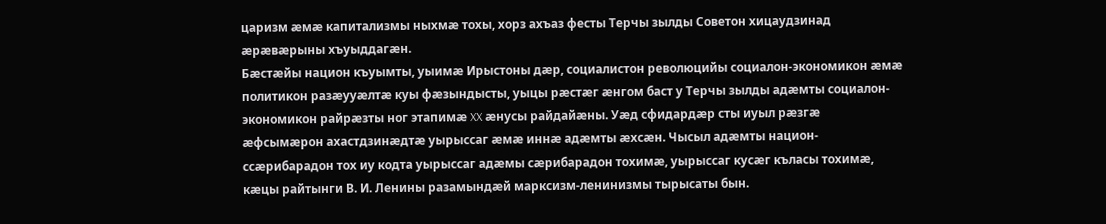царизм ӕмӕ капитализмы ныхмӕ тохы, хорз ахъаз фесты Терчы зылды Советон хицаудзинад ӕрӕвӕрыны хъуыддагӕн.
Бӕстӕйы национ къуымты, уыимӕ Ирыстоны дӕр, социалистон революцийы социалон-экономикон ӕмӕ политикон разӕууӕлтӕ куы фӕзындысты, уыцы рӕстӕг ӕнгом баст у Терчы зылды адӕмты социалон- экономикон райрӕзты ног этапимӕ XX ӕнусы райдайӕны. Уӕд сфидардӕр сты иуыл рӕзгӕ ӕфсымӕрон ахастдзинӕдтӕ уырыссаг ӕмӕ иннӕ адӕмты ӕхсӕн. Чысыл адӕмты национ-ссӕрибарадон тох иу кодта уырыссаг адӕмы сӕрибарадон тохимӕ, уырыссаг кусӕг къласы тохимӕ, кӕцы райтынги В. И. Ленины разамындӕй марксизм-ленинизмы тырысаты бын.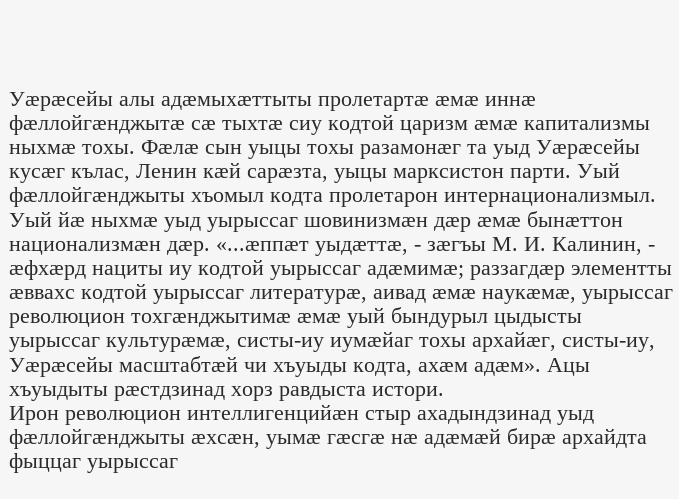Уӕрӕсейы алы адӕмыхӕттыты пролетартӕ ӕмӕ иннӕ фӕллойгӕнджытӕ сӕ тыхтӕ сиу кодтой царизм ӕмӕ капитализмы ныхмӕ тохы. Фӕлӕ сын уыцы тохы разамонӕг та уыд Уӕрӕсейы кусӕг кълас, Ленин кӕй сарӕзта, уыцы марксистон парти. Уый фӕллойгӕнджыты хъомыл кодта пролетарон интернационализмыл. Уый йӕ ныхмæ уыд уырыссаг шовинизмӕн дӕр ӕмӕ бынӕттон национализмӕн дӕр. «...ӕппӕт уыдӕттӕ, - зӕгъы М. И. Калинин, - ӕфхӕрд нациты иу кодтой уырыссаг адӕмимӕ; раззагдӕр элементты ӕввахс кодтой уырыссаг литературӕ, аивад ӕмӕ наукӕмӕ, уырыссаг революцион тохгӕнджытимӕ æмæ уый бындурыл цыдысты уырыссаг культурӕмӕ, систы-иу иумӕйаг тохы архайӕг, систы-иу, Уӕрӕсейы масштабтӕй чи хъуыды кодта, ахӕм адӕм». Ацы хъуыдыты рӕстдзинад хорз равдыста истори.
Ирон революцион интеллигенцийӕн стыр ахадындзинад уыд фӕллойгӕнджыты ӕхсӕн, уымæ гæсгӕ нӕ адӕмӕй бирӕ архайдта фыццаг уырыссаг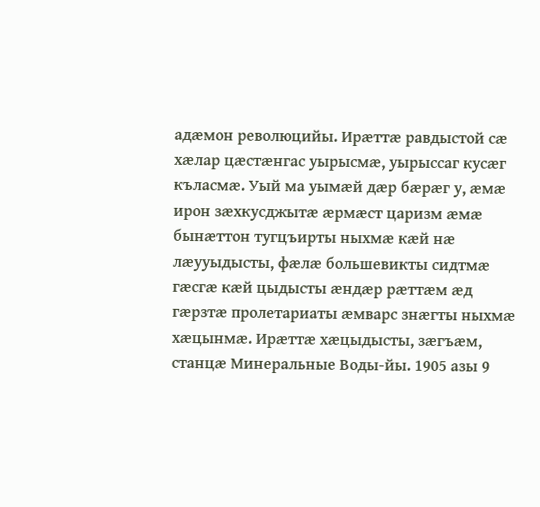адӕмон революцийы. Ирӕттӕ равдыстой сӕ хӕлар цӕстӕнгас уырысмӕ, уырыссаг кусӕг къласмӕ. Уый ма уымӕй дӕр бӕрӕг у, ӕмӕ ирон зæхкусджытӕ ӕрмӕст царизм ӕмӕ бынӕттон тугцъирты ныхмӕ кӕй нӕ лӕууыдысты, фӕлӕ большевикты сидтмӕ гӕсгӕ кӕй цыдысты ӕндӕр рӕттӕм ӕд гӕрзтӕ пролетариаты ӕмварс знӕгты ныхмӕ хӕцынмӕ. Ирӕттӕ хӕцыдысты, зӕгъӕм, станцӕ Минеральные Воды-йы. 1905 азы 9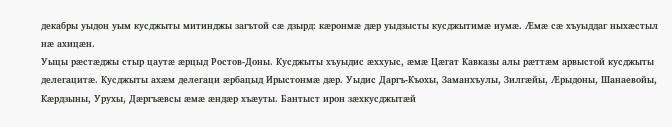декабры уыдон уым кусджыты митинджы загътой сӕ дзырд: кӕронмӕ дӕр уыдзысты кусджытимӕ иумӕ. Ӕмӕ сæ хъуыддаг ныхӕстыл нӕ ахицӕн.
Уыцы рӕстӕджы стыр цаутӕ ӕрцыд Ростов-Доны. Кусджыты хъуыдис ӕххуыс, ӕмӕ Цӕгат Кавказы алы рӕттӕм арвыстой кусджыты делегацитӕ. Кусджыты ахӕм делегаци ӕрбацыд Ирыстонмӕ дӕр. Уыдис Даргъ-Къохы, Заманхъулы, Зилгӕйы, Ӕрыдоны, Шанаевойы, Кӕрдзыны, Урухы, Дӕргъӕвсы ӕмӕ ӕндӕр хъӕуты. Бантыст ирон зӕхкусджытӕй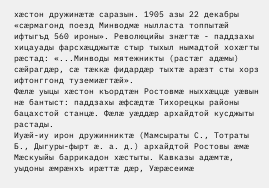хӕстон дружинӕтӕ саразын. 1905 азы 22 декабры «сӕрмагонд поезд Минводмӕ нылласта топпытӕй ифтыгъд 560 ироны». Революцийы знӕгтӕ - паддзахы хицауады фарсхæцджытӕ стыр тыхыл нымадтой хохӕгты рæстад: «...Минводы мятежникты (растӕг адӕмы) сӕйрагдӕр, сӕ тӕккӕ фидардӕр тыхтӕ арӕзт сты хорз ифтонггонд туземиӕгтӕй».
Фӕлӕ уыцы хӕстон къордтӕн Ростовмӕ ныххӕццӕ уӕвын нӕ бантыст: паддзахы ӕфсӕдтӕ Тихорецкы районы бацахстой станцӕ. Фӕлӕ уӕддӕр архайдтой кусджыты растады.
Иуæй-иу ирон дружинниктӕ (Мамсыраты С., Тотраты Б., Дыгуры-фырт ӕ. а. д.) архайдтой Ростовы ӕмӕ Мӕскуыйы баррикадон хӕстыты. Кавказы адӕмтӕ, уыдоны ӕмрӕнхъ ирӕттӕ дӕр, Уӕрӕсеимӕ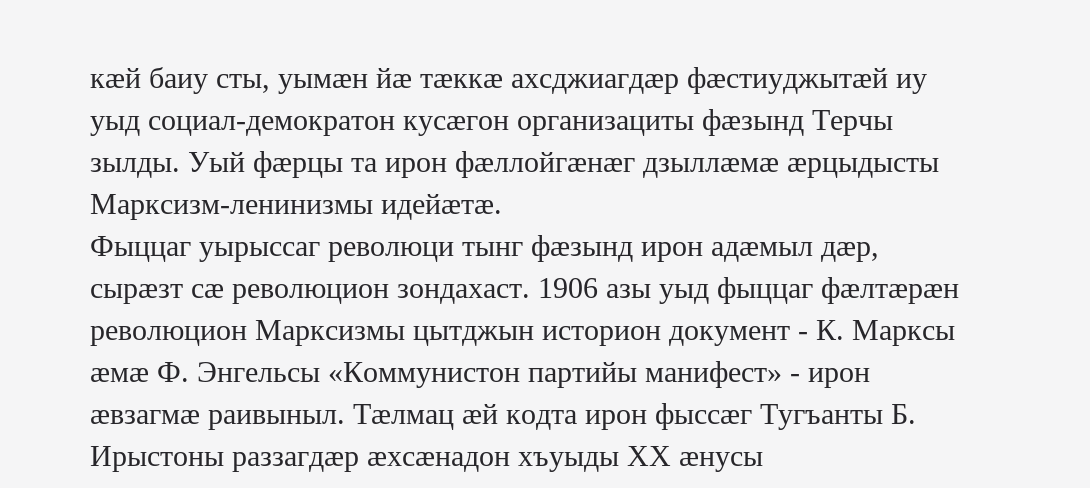кӕй баиу сты, уымӕн йæ тӕккӕ ахсджиагдӕр фӕстиуджытæй иу уыд социал-демократон кусӕгон организациты фӕзынд Терчы зылды. Уый фӕрцы та ирон фӕллойгӕнӕг дзыллӕмӕ ӕрцыдысты Марксизм-ленинизмы идейӕтӕ.
Фыццаг уырыссаг революци тынг фӕзынд ирон адӕмыл дӕр, сырӕзт сӕ революцион зондахаст. 1906 азы уыд фыццаг фӕлтӕрӕн революцион Марксизмы цытджын историон документ - К. Марксы ӕмӕ Ф. Энгельсы «Коммунистон партийы манифест» - ирон ӕвзагмӕ раивыныл. Тӕлмац æй кодта ирон фыссӕг Тугъанты Б.
Ирыстоны раззагдӕр ӕхсӕнадон хъуыды ХХ ӕнусы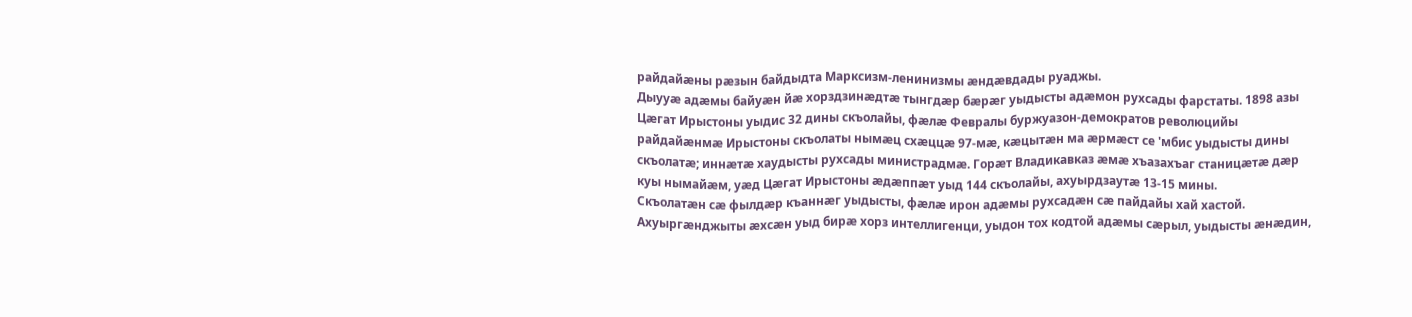райдайӕны рӕзын байдыдта Марксизм-ленинизмы ӕндӕвдады руаджы.
Дыууӕ адӕмы байуӕн йӕ хорздзинӕдтӕ тынгдӕр бӕрӕг уыдысты адӕмон рухсады фарстаты. 1898 азы Цӕгат Ирыстоны уыдис 32 дины скъолайы, фӕлӕ Февралы буржуазон-демократов революцийы райдайӕнмӕ Ирыстоны скъолаты нымӕц схӕццӕ 97-мӕ, кӕцытӕн ма ӕрмӕст се 'мбис уыдысты дины скъолатӕ; иннӕтӕ хаудысты рухсады министрадмӕ. Горӕт Владикавказ ӕмӕ хъазахъаг станицӕтӕ дӕр куы нымайӕм, уӕд Цӕгат Ирыстоны ӕдӕппӕт уыд 144 скъолайы, ахуырдзаутӕ 13-15 мины.
Скъолатӕн сæ фылдӕр къаннӕг уыдысты, фӕлӕ ирон адӕмы рухсадӕн сӕ пайдайы хай хастой.
Ахуыргӕнджыты ӕхсӕн уыд бирӕ хорз интеллигенци, уыдон тох кодтой адӕмы сӕрыл, уыдысты ӕнӕдин,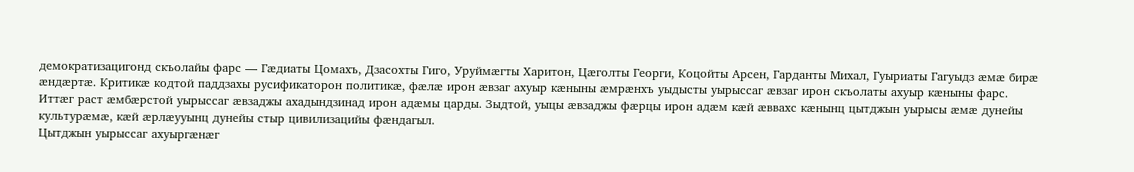демократизацигонд скъолайы фарс — Гӕдиаты Цомахъ, Дзасохты Гиго, Уруймӕгты Харитон, Цӕголты Георги, Коцойты Арсен, Гарданты Михал, Гуыриаты Гагуыдз ӕмӕ бирӕ ӕндæртӕ. Критикӕ кодтой паддзахы русификаторон политикӕ, фӕлӕ ирон ӕвзаг ахуыр кӕныны ӕмрӕнхъ уыдысты уырыссаг ӕвзаг ирон скъолаты ахуыр кӕныны фарс. Иттӕг раст ӕмбӕрстой уырыссаг ӕвзаджы ахадындзинад ирон адӕмы царды. Зыдтой, уыцы ӕвзаджы фӕрцы ирон адӕм кӕй ӕввахс кӕнынц цытджын уырысы ӕмӕ дунейы культурӕмӕ, кӕй ӕрлӕууынц дунейы стыр цивилизацийы фӕндагыл.
Цытджын уырыссаг ахуыргӕнӕг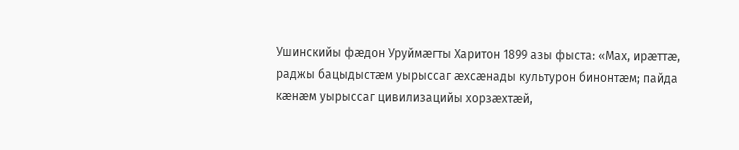Ушинскийы фӕдон Уруймӕгты Харитон 1899 азы фыста: «Мах, ирӕттӕ, раджы бацыдыстӕм уырыссаг ӕхсӕнады культурон бинонтӕм; пайда кӕнӕм уырыссаг цивилизацийы хорзæхтæй,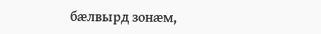бӕлвырд зонӕм,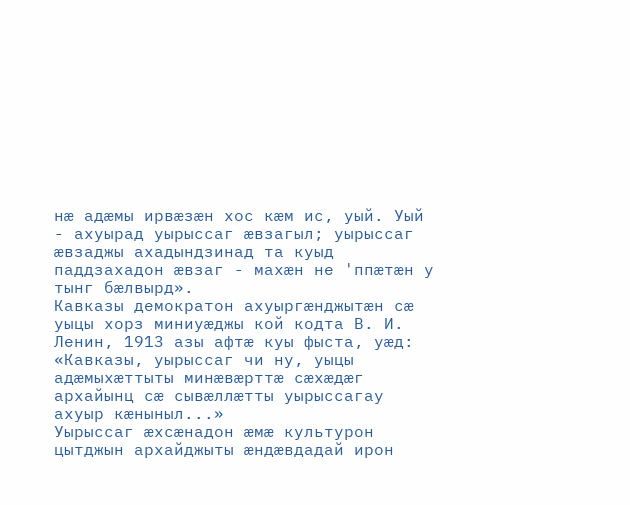нӕ адӕмы ирвӕзӕн хос кӕм ис, уый. Уый - ахуырад уырыссаг ӕвзагыл; уырыссаг ӕвзаджы ахадындзинад та куыд паддзахадон ӕвзаг - махӕн не 'ппӕтӕн у тынг бӕлвырд».
Кавказы демократон ахуыргӕнджытӕн сæ уыцы хорз миниуӕджы кой кодта В. И. Ленин, 1913 азы афтӕ куы фыста, уӕд: «Кавказы, уырыссаг чи ну, уыцы адӕмыхӕттыты минӕвӕрттӕ сӕхӕдӕг архайынц сӕ сывӕллӕтты уырыссагау ахуыр кӕныныл...»
Уырыссаг ӕхсӕнадон ӕмӕ культурон цытджын архайджыты ӕндӕвдадай ирон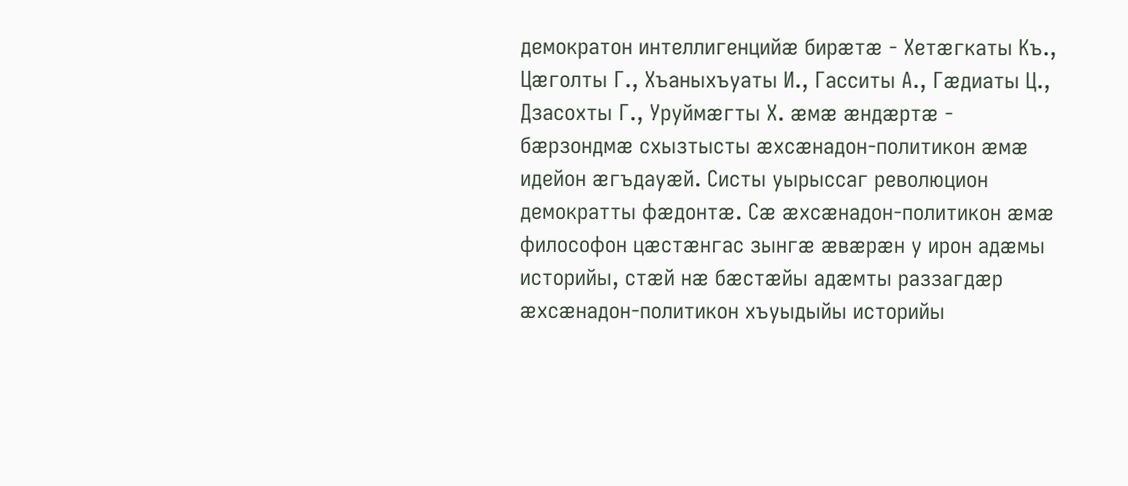демократон интеллигенцийӕ бирӕтӕ - Хетӕгкаты Къ., Цӕголты Г., Хъаныхъуаты И., Гасситы А., Гӕдиаты Ц., Дзасохты Г., Уруймӕгты Х. ӕмӕ ӕндӕртӕ - бæрзондмӕ схызтысты ӕхсӕнадон-политикон ӕмӕ идейон ӕгъдауӕй. Систы уырыссаг революцион демократты фӕдонтӕ. Сӕ ӕхсӕнадон-политикон ӕмӕ философон цӕстӕнгас зынгӕ ӕвӕрӕн у ирон адӕмы историйы, стӕй нӕ бӕстӕйы адӕмты раззагдӕр ӕхсӕнадон-политикон хъуыдыйы историйы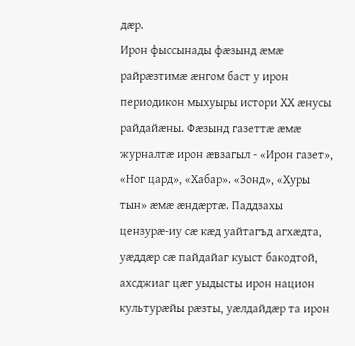дӕр.
Ирон фыссынады фӕзынд ӕмæ райрӕзтимӕ ӕнгом баст у ирон периодикон мыхуыры истори ХХ ӕнусы райдайӕны. Фӕзынд газеттӕ ӕмӕ журналтӕ ирон ӕвзагыл - «Ирон газет», «Ног цард», «Хабар». «Зонд», «Хуры тын» ӕмӕ ӕндӕртӕ. Паддзахы цензурӕ-иу сӕ кӕд уайтагъд агхӕдта, уӕддӕр сӕ пайдайаг куыст бакодтой, ахсджиаг цӕг уыдысты ирон национ культурӕйы рӕзты, уӕлдайдӕр та ирон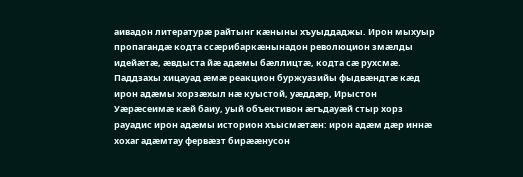аивадон литературӕ райтынг кӕныны хъуыддаджы. Ирон мыхуыр пропагандӕ кодта ссӕрибаркӕнынадон революцион змӕлды идейæтӕ, ӕвдыста йӕ адӕмы бӕллицтӕ, кодта сӕ рухсмӕ.
Паддзахы хицауад ӕмӕ реакцион буржуазийы фыдвӕндтӕ кӕд ирон адӕмы хорзӕхыл нӕ куыстой, уӕддӕр, Ирыстон Уӕрӕсеимӕ кӕй баиу, уый объективон ӕгъдауӕй стыр хорз рауадис ирон адӕмы историон хъысмӕтӕн: ирон адӕм дӕр иннӕ хохаг адӕмтау фервӕзт бирæӕнусон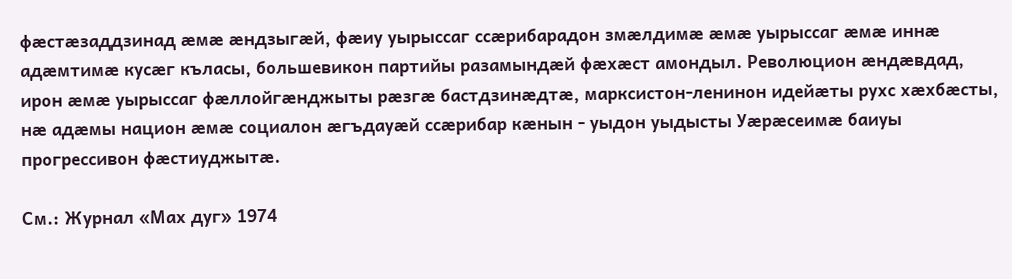фӕстӕзаддзинад ӕмӕ ӕндзыгӕй, фӕиу уырыссаг ссӕрибарадон змӕлдимӕ ӕмӕ уырыссаг ӕмӕ иннӕ адӕмтимӕ кусӕг къласы, большевикон партийы разамындӕй фӕхӕст амондыл. Революцион ӕндӕвдад, ирон ӕмӕ уырыссаг фӕллойгӕнджыты рӕзгӕ бастдзинӕдтӕ, марксистон-ленинон идейæты рухс хӕхбӕсты, нӕ адӕмы национ ӕмӕ социалон ӕгъдауӕй ссӕрибар кӕнын - уыдон уыдысты Уӕрӕсеимӕ баиуы прогрессивон фӕстиуджытӕ.

См.: Журнал «Мах дуг» 1974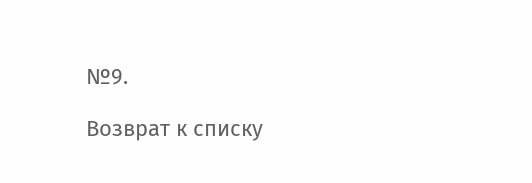№9.

Возврат к списку